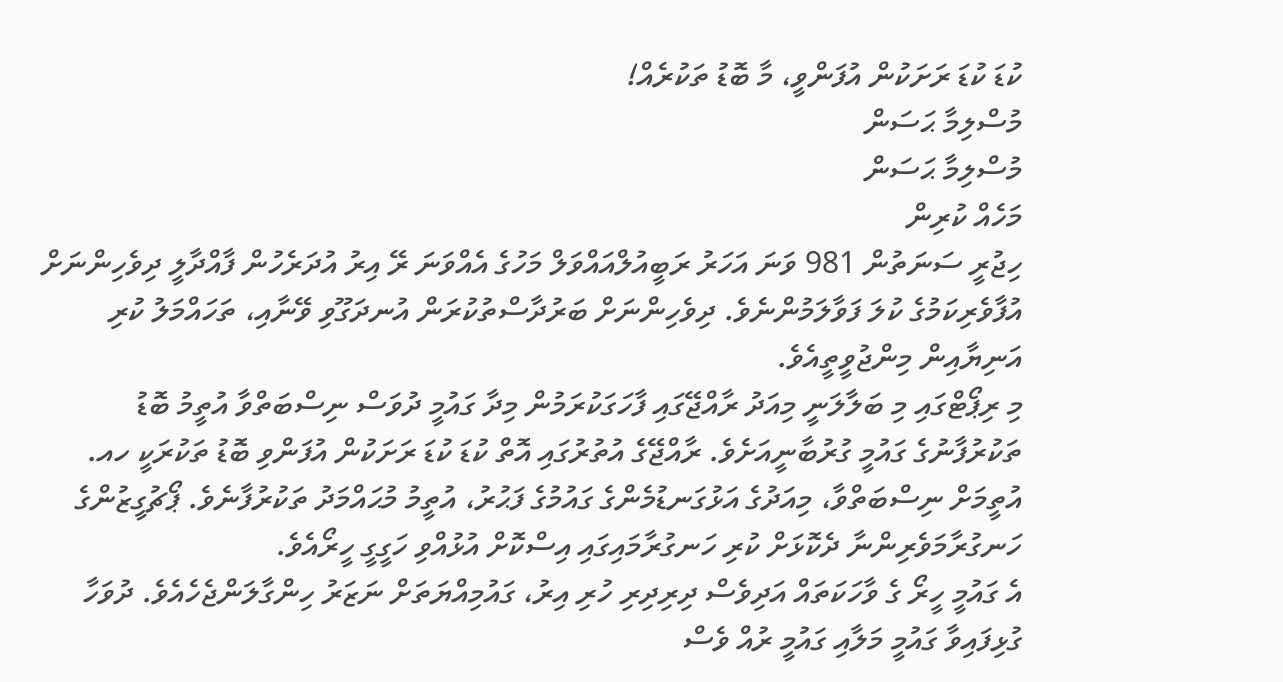ކުޑަ ކުޑަ ރަށަކުން އުފަންވީ، މާ ބޮޑު ތަކުރެއް!
މުސްލިމާ ޙަސަން
މުސްލިމާ ޙަސަން
މަހެއް ކުރިން
ހިޖުރީ ސަނަތުން 981 ވަނަ އަހަރު ރަބީއުލްއައްވަލް މަހުގެ އެއްވަނަ ރޭ އިރު އުދަރެހުން ފާއްދާލީ ދިވެހިންނަށް އުފާވެރިކަމުގެ ކުލަ ފަވާލަމުންނެވެ. ދިވެހިންނަށް ބަރުދާސްތުކުރަން އުނދަގޫވި ވޭނާއި، ތަހައްމަލު ކުރި އަނިޔާއިން މިންޖުވީތީއެވެ.
މި ރިޕޯޓްގައި މި ބަލާލަނީ މިއަދު ރާއްޖޭގައި ފާހަގަކުރަމުން މިދާ ގައުމީ ދުވަސް ނިސްބަތްވާ އުތީމު ބޮޑު ތަކުރުފާނުގެ ގައުމީ ގުރުބާނީއަށެވެ. ރާއްޖޭގެ އުތުރުގައި އޮތް ކުޑަ ކުޑަ ރަށަކުން އުފަންވި ބޮޑު ތަކުރަކީ ހއ. އުތީމަށް ނިސްބަތްވާ، މިއަދުގެ އަޅުގަނޑުމެންގެ ގައުމުގެ ފަޙުރު، އުތީމު މުޙައްމަދު ތަކުރުފާނެވެ. ޕޯޗުގީޒުންގެ ހަނގުރާމަވެރިންނާ ދެކޮޅަށް ކުރި ހަނގުރާމައިގައި އިސްކޮށް އުޅުއްވި ހަގީގީ ހީރޯއެވެ.
އެ ގައުމީ ހީރޯ ގެ ވާހަކަތައް އަދިވެސް ދިރިދިރި ހުރި އިރު، ގައުމިއްޔަތަށް ނަޒަރު ހިންގާލަންޖެހެއެވެ. ދުވަހާ ގުޅިފައިވާ ގައުމީ މަލާއި ގައުމީ ރުއް ވެސް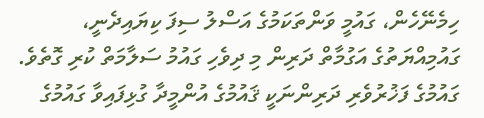ހިމެނޭހެން، ގައުމީ ވަންތަކަމުގެ އަސްލު ސިފަ ކިޔައިދެނީ، ގައުމިއްޔަތުގެ އަގުމާތް ދަރިން މި ދިވެހި ގައުމު ސަލާމަތް ކުރި ގޮތެވެ. ގައުމުގެ ފަޚުރުވެރި ދަރިންނަކީ ޤައުމުގެ އުންމީދާ ގުޅިފައިވާ ގައުމުގެ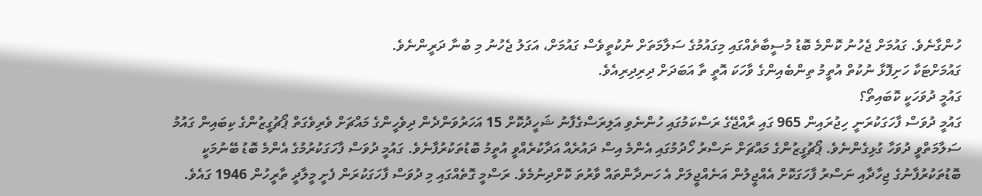ހުންގާނެވެ. ގައުމަށް ޖެހުނު ކޮންމެ ބޮޑު މުސީބާތެއްގައި މިގައުމުގެ ސަލާމަތަށް ނުކުތީވެސް ގައުމަށް، އަގަލު ޖެހުނު މި ބުނާ ދަރީންނެވެ.
ގައުމަށްޓަކާ ހަށިފޮޅާ ނުކުތް އުތީމު ތިންބެއިންގެ ވާހަކަ އޮތީ ތާ އަބަދަށް ދިރިދިރިއެވެ.
ގައުމީ ދުވަހަކީ ކޮބައިތޯ؟
ގައުމީ ދުވަސް ފާހަގަކުރަނީ ހިޖުރައިން 965 ގައި ރާއްޖޭގެ ރަސްކަމުގައި ހުންނެވި އަލިރަސްގެފާނު ޝަހީދުކޮށް 15 އަހަރުވަންދެން ދިވެހީންގެ މައްޗަށް ވެރިވެގަތް ޕޯޗުގީޒުންގެ ކިބައިން ގައުމު ސަލާމަތްވީ ދުވަހާ ގުޅިގެންނެވެ. ޕޯޗުގީޒުންގެ މައްޗަށް ނަސްރު ހޯދުމުގައި އެންމެ އިސް ދައުރެއް އަދާކުރެއްވީ އުތީމު ބޮޑުތަކުރުފާނެވެ. ގައުމީ ދުވަސް ފާހަގަކުރުމުގެ އެންމެ ބޮޑު ބޭނުމަކީ ބޮޑުތަކުރުފާނުގެ ޖިހާދާއި ނަސްރު ފާހަގަކޮށް އެއްޖީލުން އަނެއްޖީލަށް އެ ހަނދާންތައް ވާރުތަ ކޮށްދިނުމެވެ. ރަސްމީ ގޮތެއްގައި މި ދުވަސް ފާހަގަކުރަން ފެށީ މީލާދީ ތާރީހުން 1946 ގައެވެ.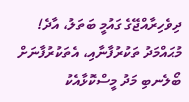ދިވެހިރާއްޖޭގެ ގައުމީ ބަތަލު، އާދެ! މުޙައްމަދު ތަކުރުފާނާއި، އެތަކުރުފާނަށް ބޯލެނބި މަދު މީސްކޮޅާއެކު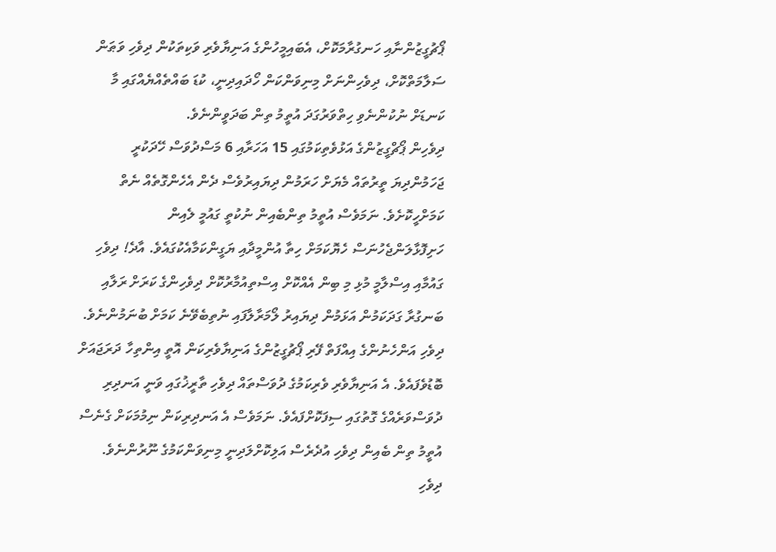ޕޯޗުގީޒުންނާއި ހަނގުރާމަކޮށް، އެބައިމީހުންގެ އަނިޔާވެރި ވަކިތަކުން ދިވެހި ވަޠަން ސަލާމަތްކޮށް، ދިވެހިންނަށް މިނިވަންކަން ހޯދައިދިނީ، ކުޑަ ބައްތެއްޔެއްގައި މާ ކަނޑަށް ނުކުންނެވި ހިތްވަރުގަދަ އުތީމު ތިން ބަދަވީންނެވެ.
ދިވެހިން ޕޯޗްގީޒުންގެ އަޅުވެތިކަމުގައި 15 އަހަރާއި 6 މަސްދުވަސް ހޭދަކުރީ ޖަހަމުންދިޔަ ތީރުތައް މެޔަށް ހަރަމުން ދިޔައިރުވެސް ދެން އެހެންގޮތެއް ނެތް ކަމަށްހީކޮށެވެ. ނަމަވެސް އުތީމު ތިންބެއިން ނުކުތީ ގައުމީ ލެއިން ހަށިފޮޅާލަންޖެހުނަސް ހެޔޮކަމަށް ހިތާ އުންމީދާއި ޔަގީންކަމާއެކުގައެވެ. އާދެ! ދިވެހި ގައުމާއި އިސްލާމީ މުޅި މި ބިން އެއްކޮށް އިސްތިއުމާރުކޮށް ދިވެހިންގެ ކަރަށް ރަލާއި ބަނގުރާ ގަދަކަމުން އަޅަމުން ދިޔައިރު ލޯމަރާލާފައި ނުތިބެވޭނެ ކަމަށް ބުނަމުންނެވެ.
ދިވެހި އަންހެނުންގެ އިއްފަތް ފޭރި ޕޯޗުގީޒުންގެ އަނިޔާވެރިކަން އޮތީ އިންތިހާ ދަރަޖައަށް ބޮޑުވެފައެވެ. އެ އަނިޔާވެރި ވެރިކަމުގެ ދުވަސްތައް ދިވެހި ތާރީޚުގައި ވަނީ އަނދިރި ދުވަސްވަރެއްގެ ގޮތުގައި ސިފަކޮށްފައެވެ. ނަމަވެސް އެ އަނދިރިކަން ނިމުމަކަށް ގެނެސް އުތީމު ތިން ބެއިން ދިވެހި އުދެރެސް އަލިކޮށްލަދިނީ މިނިވަންކަމުގެ ނޫރުންނެވެ.
ދިވެހި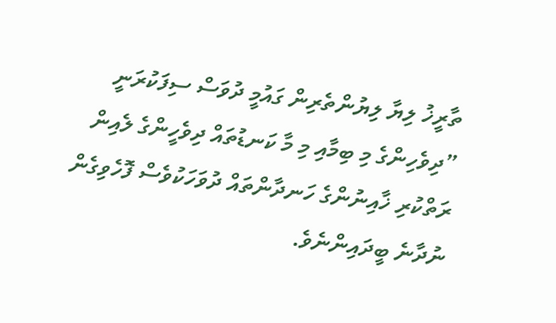ތާރީޚު ލިޔާ ލިޔުންތެރިން ގައުމީ ދުވަސް ސިފަކުރަނީ ”ދިވެހިންގެ މި ބިމާއި މި މާ ކަނޑުތައް ދިވެހީންގެ ލެއިން ރަތްކުރި ޚާއިނުންގެ ހަނދާންތައް ދުވަހަކުވެސް ފޮހެވިގެން ނުދާނެ ބީދައިންނެވެ.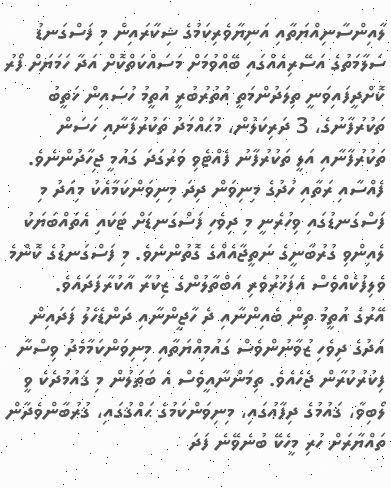ލާއިންސާނިއްޔަތާއި އަނިޔާވެރިކަމުގެ ޝިކާރައިން މި ފަސްގަނޑު ސަލާމަތުގެ އަސޭރިއެއްގައި ބޭއްވުމަށް މަސައްކަތްކޮށް އަދާ ހަމަޔަށް ފޯރު ކޮށްދީފައިވަނީ ތިލަދުންމަތީ އުތުރުބުރީ އުތީމު ހުސައިން ޚަތީބު ތަކުރުފާނުގެ، 3 ދަރިކަލުން، މުޙައްމަދު ތަކުރުފާނާއި ހަސަން ތަކުރުފާނާއި އަލީ ތަކުރުފާނު ފެއްޓެވި ވަރުގަދަ ގައުމީ ޖިހާދުންނެވެ.
ފެއްސާއި ރަތާއި ހުދުގެ މިނިވަން ދިދަ މިނިވަންކަމާއެކު މިއަދު މި ފަސްގަނޑުގައި ވިހުރެނީ މި ދިވެހި ފަސްގަނޑަށް ޓަކައި އެތައްބަޔަކު ލެއިންވި ގުރުބާނީގެ ނަތީޖާއެއްގެ ގޮތުންނެވެ. މި ފަސްގަނޑުގެ ކޮންމެ ވެލިފުކެއްވެސް އެފަޚުރުވެރި އަބްތާލުންގެ ޒިކުރާ އާކުރާފަދައެވެ.
އޭރުގެ އުތީމު ތިން ބެއިންނާއި ދެ ހާޖީންނާއި ދަންޑެހެލު ފަދައިން އަދުގެ ދިވެހި ޒުވާނުންވެސް ގައުމިއްޔަތާއި މިނިވަންކަމާމެދު ވިސްނާ ފިކުރުކުރާން ޖެހެއެވެ. ތިމަންނާއީވެސް އެ ބަޠަލުން މި ޤައުމުދެކެ ވީ ލޯބިވާ، ޤައުމުގެ ދިފާޢުގައި، މިނިވަންކަމުގެ ޙައްޤުގައި، ޤުރުބާންވެދާން ތައްޔާރަށް ހުރި މީހެކޭ ބުނެވޭނެ ފަދަ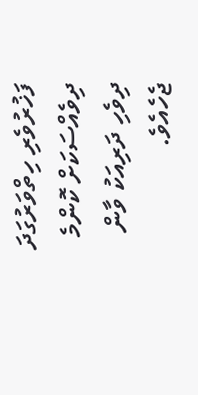ފަޚުރުވެރި ހިތްވަރުގަދަ ދިވެއްސަކަށް ކޮންމެ ދިވެހި ދަރިއަކު ވާން ޖެހެއެވެ.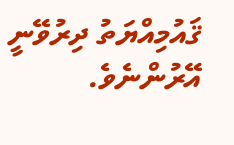ޤައުމިއްޔަތު ދިރުވޭނީ އޭރުންނެވެ.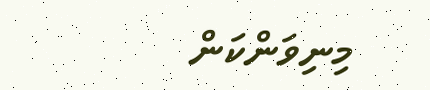މިނިވަންކަން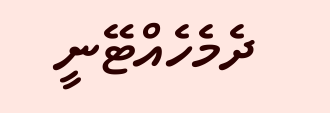ދެމެހެއްޓޭނީ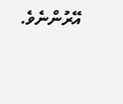އޭރުންނެވެ.